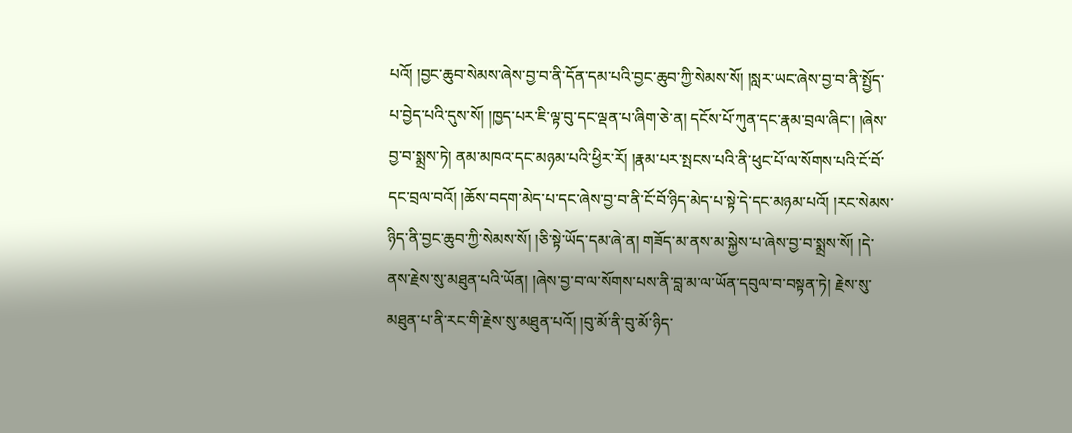པའོ། །བྱང་ཆུབ་སེམས་ཞེས་བྱ་བ་ནི་དོན་དམ་པའི་བྱང་ཆུབ་ཀྱི་སེམས་སོ། །སླར་ཡང་ཞེས་བྱ་བ་ནི་སྤྱོད་པ་བྱེད་པའི་དུས་སོ། །ཁྱད་པར་ཇི་ལྟ་བུ་དང་ལྡན་པ་ཞིག་ཅེ་ན། དངོས་པོ་ཀུན་དང་རྣམ་བྲལ་ཞིང་། །ཞེས་བྱ་བ་སྨྲས་ཏེ། ནམ་མཁའ་དང་མཉམ་པའི་ཕྱིར་རོ། །རྣམ་པར་སྤངས་པའི་ནི་ཕུང་པོ་ལ་སོགས་པའི་ངོ་བོ་དང་བྲལ་བའོ། །ཆོས་བདག་མེད་པ་དང་ཞེས་བྱ་བ་ནི་ངོ་བོ་ཉིད་མེད་པ་སྟེ་དེ་དང་མཉམ་པའོ། །རང་སེམས་ཉིད་ནི་བྱང་ཆུབ་ཀྱི་སེམས་སོ། །ཅི་སྟེ་ཡོད་དམ་ཞེ་ན། གཟོད་མ་ནས་མ་སྐྱེས་པ་ཞེས་བྱ་བ་སྨྲས་སོ། །དེ་ནས་རྗེས་སུ་མཐུན་པའི་ཡོན། །ཞེས་བྱ་བ་ལ་སོགས་པས་ནི་བླ་མ་ལ་ཡོན་དབུལ་བ་བསྟན་ཏེ། རྗེས་སུ་མཐུན་པ་ནི་རང་གི་རྗེས་སུ་མཐུན་པའོ། །བུ་མོ་ནི་བུ་མོ་ཉིད་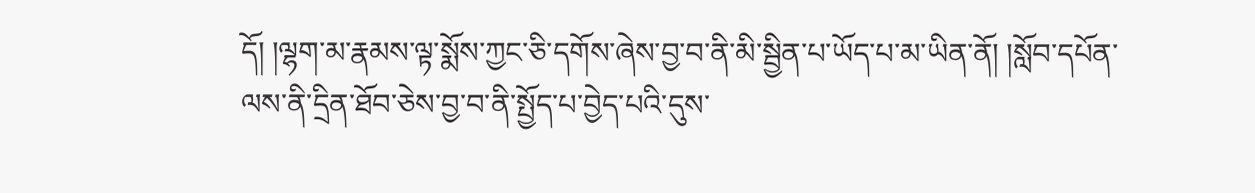དོ། །ལྷག་མ་རྣམས་ལྟ་སྨོས་ཀྱང་ཅི་དགོས་ཞེས་བྱ་བ་ནི་མི་སྦྱིན་པ་ཡོད་པ་མ་ཡིན་ནོ། །སློབ་དཔོན་ལས་ནི་དྲིན་ཐོབ་ཅེས་བྱ་བ་ནི་སྤྱོད་པ་བྱེད་པའི་དུས་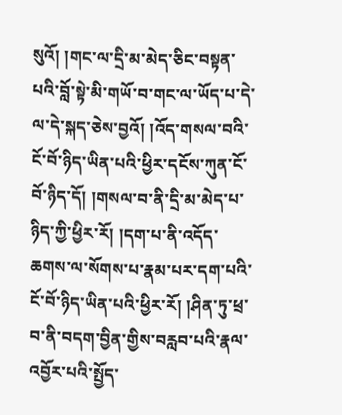སུའོ། །གང་ལ་དྲི་མ་མེད་ཅིང་བསྟན་པའི་བློ་སྟེ་མི་གཡོ་བ་གང་ལ་ཡོད་པ་དེ་ལ་དེ་སྐད་ཅེས་བྱའོ། །འོད་གསལ་བའི་ངོ་བོ་ཉིད་ཡིན་པའི་ཕྱིར་དངོས་ཀུན་ངོ་བོ་ཉིད་དོ། །གསལ་བ་ནི་དྲི་མ་མེད་པ་ཉིད་ཀྱི་ཕྱིར་རོ། །དག་པ་ནི་འདོད་ཆགས་ལ་སོགས་པ་རྣམ་པར་དག་པའི་ངོ་བོ་ཉིད་ཡིན་པའི་ཕྱིར་རོ། །ཤིན་ཏུ་ཕྲ་བ་ནི་བདག་བྱིན་གྱིས་བརླབ་པའི་རྣལ་འབྱོར་པའི་སྤྱོད་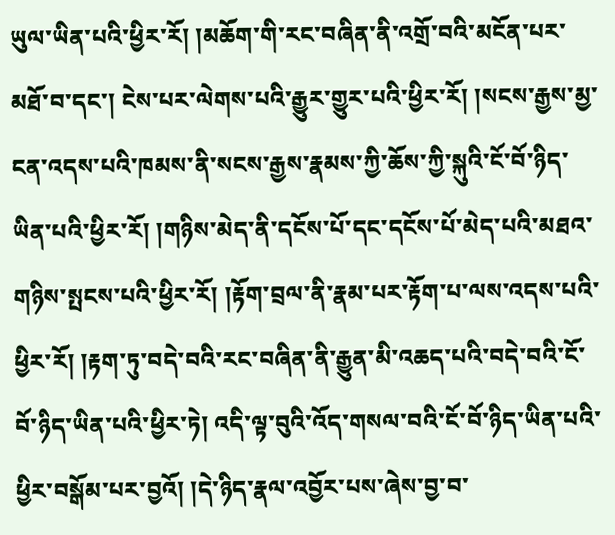ཡུལ་ཡིན་པའི་ཕྱིར་རོ། །མཆོག་གི་རང་བཞིན་ནི་འགྲོ་བའི་མངོན་པར་མཐོ་བ་དང་། ངེས་པར་ལེགས་པའི་རྒྱུར་གྱུར་པའི་ཕྱིར་རོ། །སངས་རྒྱས་མྱ་ངན་འདས་པའི་ཁམས་ནི་སངས་རྒྱས་རྣམས་ཀྱི་ཆོས་ཀྱི་སྐུའི་ངོ་བོ་ཉིད་ཡིན་པའི་ཕྱིར་རོ། །གཉིས་མེད་ནི་དངོས་པོ་དང་དངོས་པོ་མེད་པའི་མཐའ་གཉིས་སྤངས་པའི་ཕྱིར་རོ། །རྟོག་བྲལ་ནི་རྣམ་པར་རྟོག་པ་ལས་འདས་པའི་ཕྱིར་རོ། །རྟག་ཏུ་བདེ་བའི་རང་བཞིན་ནི་རྒྱུན་མི་འཆད་པའི་བདེ་བའི་ངོ་བོ་ཉིད་ཡིན་པའི་ཕྱིར་ཏེ། འདི་ལྟ་བུའི་འོད་གསལ་བའི་ངོ་བོ་ཉིད་ཡིན་པའི་ཕྱིར་བསྒོམ་པར་བྱའོ། །དེ་ཉིད་རྣལ་འབྱོར་པས་ཞེས་བྱ་བ་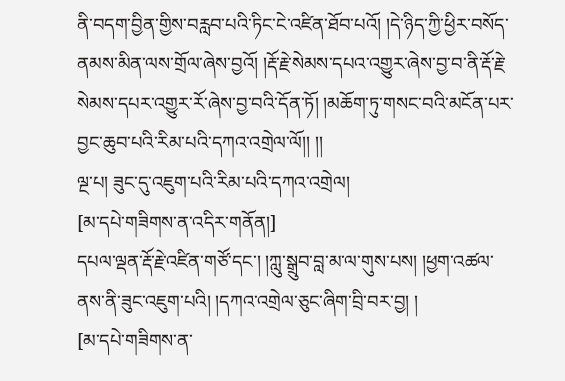ནི་བདག་བྱིན་གྱིས་བརླབ་པའི་ཏིང་ངེ་འཛིན་ཐོབ་པའོ། །དེ་ཉིད་ཀྱི་ཕྱིར་བསོད་ནམས་མིན་ལས་གྲོལ་ཞེས་བྱའོ། །རྡོ་རྗེ་སེམས་དཔའ་འགྱུར་ཞེས་བྱ་བ་ནི་རྡོ་རྗེ་སེམས་དཔར་འགྱུར་རོ་ཞེས་བྱ་བའི་དོན་ཏོ། །མཆོག་ཏུ་གསང་བའི་མངོན་པར་བྱང་ཆུབ་པའི་རིམ་པའི་དཀའ་འགྲེལ་ལོ།། །།
ལྔ་པ། ཟུང་དུ་འཇུག་པའི་རིམ་པའི་དཀའ་འགྲེལ།
[མ་དཔེ་གཟིགས་ན་འདིར་གནོན།]
དཔལ་ལྡན་རྡོ་རྗེ་འཛིན་གཙོ་དང་། །ཀླུ་སྒྲུབ་བླ་མ་ལ་གུས་པས། །ཕྱག་འཚལ་ནས་ནི་ཟུང་འཇུག་པའི། །དཀའ་འགྲེལ་ཅུང་ཞིག་བྲི་བར་བྱ། །
[མ་དཔེ་གཟིགས་ན་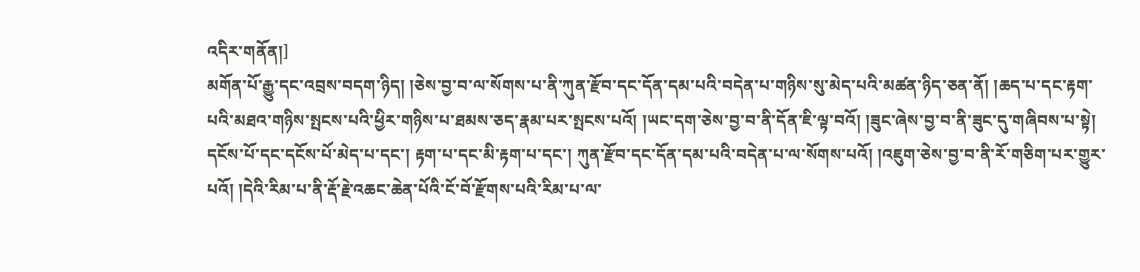འདིར་གནོན།]
མགོན་པོ་རྒྱུ་དང་འབྲས་བདག་ཉིད། །ཅེས་བྱ་བ་ལ་སོགས་པ་ནི་ཀུན་རྫོབ་དང་དོན་དམ་པའི་བདེན་པ་གཉིས་སུ་མེད་པའི་མཚན་ཉིད་ཅན་ནོ། །ཆད་པ་དང་རྟག་པའི་མཐའ་གཉིས་སྤངས་པའི་ཕྱིར་གཉིས་པ་ཐམས་ཅད་རྣམ་པར་སྤངས་པའོ། །ཡང་དག་ཅེས་བྱ་བ་ནི་དོན་ཇི་ལྟ་བའོ། །ཟུང་ཞེས་བྱ་བ་ནི་ཟུང་དུ་གཞིབས་པ་སྟེ། དངོས་པོ་དང་དངོས་པོ་མེད་པ་དང་། རྟག་པ་དང་མི་རྟག་པ་དང་། ཀུན་རྫོབ་དང་དོན་དམ་པའི་བདེན་པ་ལ་སོགས་པའོ། །འཇུག་ཅེས་བྱ་བ་ནི་རོ་གཅིག་པར་གྱུར་པའོ། །དེའི་རིམ་པ་ནི་རྡོ་རྗེ་འཆང་ཆེན་པོའི་ངོ་བོ་རྫོགས་པའི་རིམ་པ་ལ་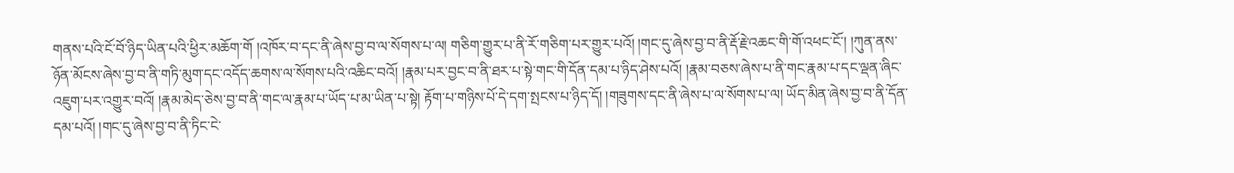གནས་པའི་ངོ་བོ་ཉིད་ཡིན་པའི་ཕྱིར་མཆོག་གོ །འཁོར་བ་དང་ནི་ཞེས་བྱ་བ་ལ་སོགས་པ་ལ། གཅིག་གྱུར་པ་ནི་རོ་གཅིག་པར་གྱུར་པའོ། །གང་དུ་ཞེས་བྱ་བ་ནི་རྡོ་རྗེ་འཆང་གི་གོ་འཕང་ངོ་། །ཀུན་ནས་ཉོན་མོངས་ཞེས་བྱ་བ་ནི་གཏི་མུག་དང་འདོད་ཆགས་ལ་སོགས་པའི་འཆིང་བའོ། །རྣམ་པར་བྱང་བ་ནི་ཐར་པ་སྟེ་གང་གི་དོན་དམ་པ་ཉིད་ཤེས་པའོ། །རྣམ་བཅས་ཞེས་པ་ནི་གང་རྣམ་པ་དང་ལྡན་ཞིང་འཇུག་པར་འགྱུར་བའོ། །རྣམ་མེད་ཅེས་བྱ་བ་ནི་གང་ལ་རྣམ་པ་ཡོད་པ་མ་ཡིན་པ་སྟེ། རྟོག་པ་གཉིས་པོ་དེ་དག་སྤངས་པ་ཉིད་དོ། །གཟུགས་དང་ནི་ཞེས་པ་ལ་སོགས་པ་ལ། ཡོད་མིན་ཞེས་བྱ་བ་ནི་དོན་དམ་པའོ། །གང་དུ་ཞེས་བྱ་བ་ནི་ཏིང་ངེ་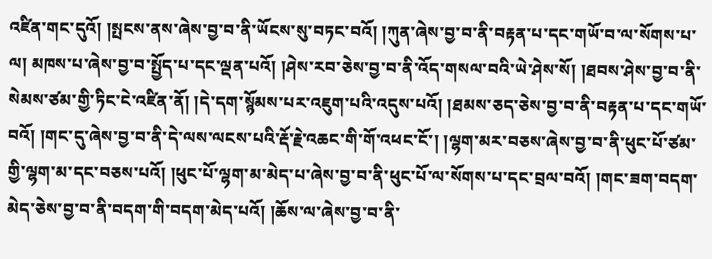འཛིན་གང་དུའོ། །སྤངས་ནས་ཞེས་བྱ་བ་ནི་ཡོངས་སུ་བཏང་བའོ། །ཀུན་ཞེས་བྱ་བ་ནི་བརྟན་པ་དང་གཡོ་བ་ལ་སོགས་པ་ལ། མཁས་པ་ཞེས་བྱ་བ་སྤྱོད་པ་དང་ལྡན་པའོ། །ཤེས་རབ་ཅེས་བྱ་བ་ནི་འོད་གསལ་བའི་ཡེ་ཤེས་སོ། །ཐབས་ཤེས་བྱ་བ་ནི་སེམས་ཙམ་གྱི་ཏིང་ངེ་འཛིན་ནོ། །དེ་དག་སྙོམས་པར་འཇུག་པའི་འདུས་པའོ། །ཐམས་ཅད་ཅེས་བྱ་བ་ནི་བརྟན་པ་དང་གཡོ་བའོ། །གང་དུ་ཞེས་བྱ་བ་ནི་དེ་ལས་ལངས་པའི་རྡོ་རྗེ་འཆང་གི་གོ་འཕང་ངོ་། །ལྷག་མར་བཅས་ཞེས་བྱ་བ་ནི་ཕུང་པོ་ཙམ་གྱི་ལྷག་མ་དང་བཅས་པའོ། །ཕུང་པོ་ལྷག་མ་མེད་པ་ཞེས་བྱ་བ་ནི་ཕུང་པོ་ལ་སོགས་པ་དང་བྲལ་བའོ། །གང་ཟག་བདག་མེད་ཅེས་བྱ་བ་ནི་བདག་གི་བདག་མེད་པའོ། །ཆོས་ལ་ཞེས་བྱ་བ་ནི་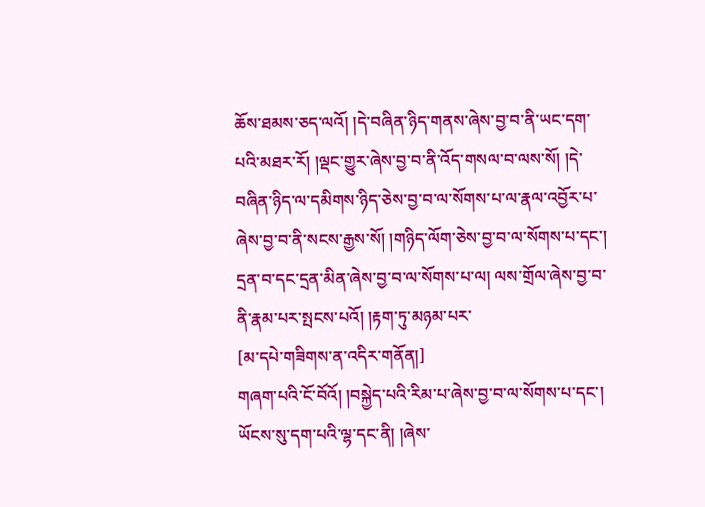ཆོས་ཐམས་ཅད་ལའོ། །དེ་བཞིན་ཉིད་གནས་ཞེས་བྱ་བ་ནི་ཡང་དག་པའི་མཐར་རོ། །ལྡང་གྱུར་ཞེས་བྱ་བ་ནི་འོད་གསལ་བ་ལས་སོ། །དེ་བཞིན་ཉིད་ལ་དམིགས་ཉིད་ཅེས་བྱ་བ་ལ་སོགས་པ་ལ་རྣལ་འབྱོར་པ་ཞེས་བྱ་བ་ནི་སངས་རྒྱས་སོ། །གཉིད་ལོག་ཅེས་བྱ་བ་ལ་སོགས་པ་དང་། དྲན་བ་དང་དྲན་མིན་ཞེས་བྱ་བ་ལ་སོགས་པ་ལ། ལས་གྲོལ་ཞེས་བྱ་བ་ནི་རྣམ་པར་སྤངས་པའོ། །རྟག་ཏུ་མཉམ་པར་
[མ་དཔེ་གཟིགས་ན་འདིར་གནོན།]
གཞག་པའི་ངོ་བོའོ། །བསྐྱེད་པའི་རིམ་པ་ཞེས་བྱ་བ་ལ་སོགས་པ་དང་། ཡོངས་སུ་དག་པའི་ལྷ་དང་ནི། །ཞེས་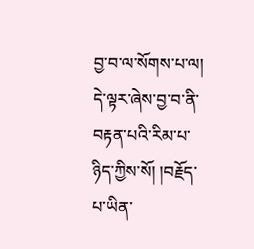བྱ་བ་ལ་སོགས་པ་ལ། དེ་ལྟར་ཞེས་བྱ་བ་ནི་བརྟན་པའི་རིམ་པ་ཉིད་ཀྱིས་སོ། །བརྗོད་པ་ཡིན་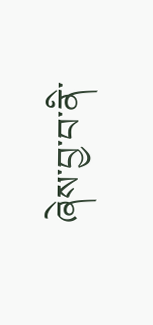ཞེས་བྱ་བ་ནི་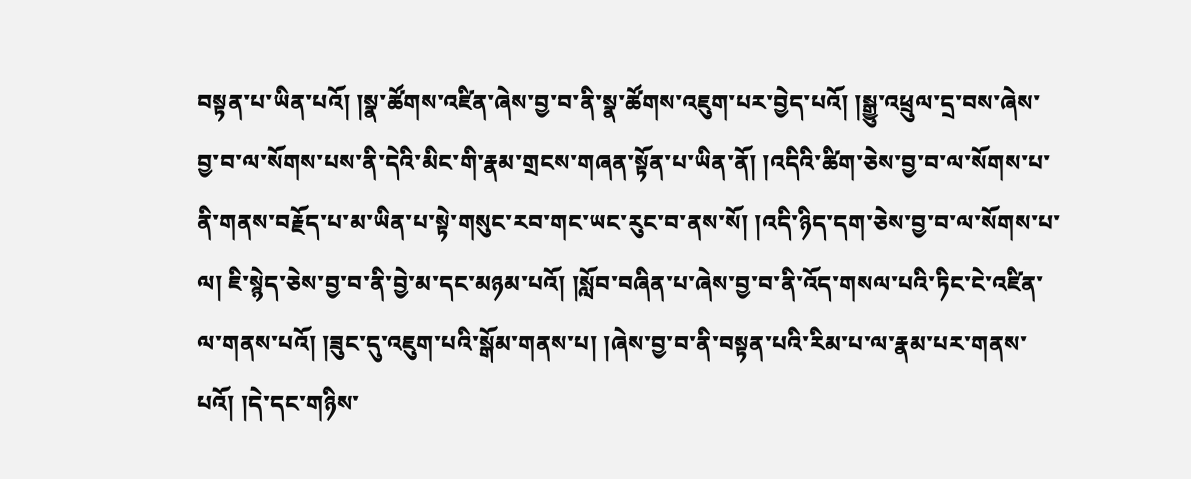བསྟན་པ་ཡིན་པའོ། །སྣ་ཚོགས་འཛིན་ཞེས་བྱ་བ་ནི་སྣ་ཚོགས་འཇུག་པར་བྱེད་པའོ། །སྒྱུ་འཕྲུལ་དྲ་བས་ཞེས་བྱ་བ་ལ་སོགས་པས་ནི་དེའི་མིང་གི་རྣམ་གྲངས་གཞན་སྟོན་པ་ཡིན་ནོ། །འདིའི་ཚིག་ཅེས་བྱ་བ་ལ་སོགས་པ་ནི་གནས་བརྗོད་པ་མ་ཡིན་པ་སྟེ་གསུང་རབ་གང་ཡང་རུང་བ་ནས་སོ། །འདི་ཉིད་དག་ཅེས་བྱ་བ་ལ་སོགས་པ་ལ། ཇི་སྙེད་ཅེས་བྱ་བ་ནི་བྱེ་མ་དང་མཉམ་པའོ། །སློབ་བཞིན་པ་ཞེས་བྱ་བ་ནི་འོད་གསལ་པའི་ཏིང་ངེ་འཛིན་ལ་གནས་པའོ། །ཟུང་དུ་འཇུག་པའི་སྒོམ་གནས་པ། །ཞེས་བྱ་བ་ནི་བསྟན་པའི་རིམ་པ་ལ་རྣམ་པར་གནས་པའོ། །དེ་དང་གཉིས་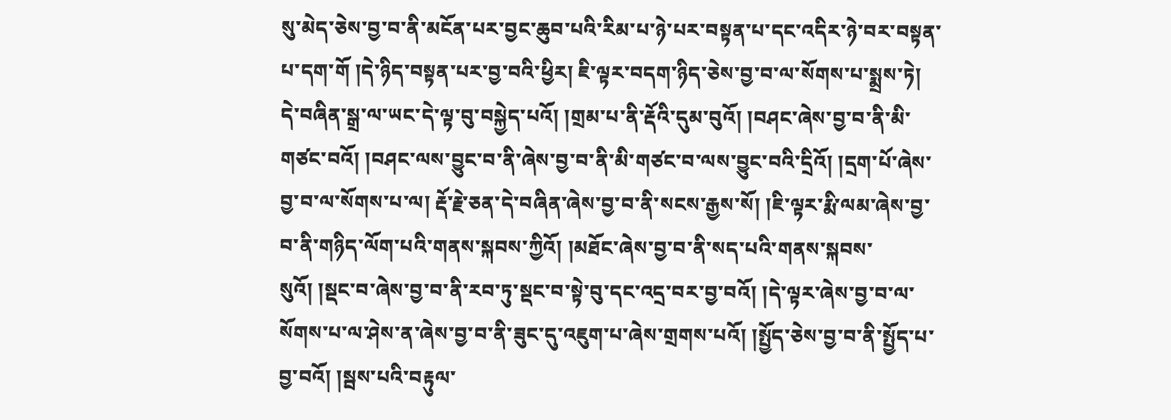སུ་མེད་ཅེས་བྱ་བ་ནི་མངོན་པར་བྱང་ཆུབ་པའི་རིམ་པ་ཉེ་པར་བསྟན་པ་དང་འདིར་ཉེ་བར་བསྟན་པ་དག་གོ །དེ་ཉིད་བསྟན་པར་བྱ་བའི་ཕྱིར། ཇི་ལྟར་བདག་ཉིད་ཅེས་བྱ་བ་ལ་སོགས་པ་སྨྲས་ཏེ། དེ་བཞིན་སྒྲ་ལ་ཡང་དེ་ལྟ་བུ་བསྐྱེད་པའོ། །གྲམ་པ་ནི་རྡོའི་དུམ་བུའོ། །བཤང་ཞེས་བྱ་བ་ནི་མི་གཙང་བའོ། །བཤང་ལས་བྱུང་བ་ནི་ཞེས་བྱ་བ་ནི་མི་གཙང་བ་ལས་བྱུང་བའི་དྲིའོ། །དྲག་པོ་ཞེས་བྱ་བ་ལ་སོགས་པ་ལ། རྡོ་རྗེ་ཅན་དེ་བཞིན་ཞེས་བྱ་བ་ནི་སངས་རྒྱས་སོ། །ཇི་ལྟར་རྨི་ལམ་ཞེས་བྱ་བ་ནི་གཉིད་ལོག་པའི་གནས་སྐབས་ཀྱིའོ། །མཐོང་ཞེས་བྱ་བ་ནི་སད་པའི་གནས་སྐབས་སུའོ། །སྡང་བ་ཞེས་བྱ་བ་ནི་རབ་ཏུ་སྡང་བ་སྟེ་བུ་དང་འདྲ་བར་བྱ་བའོ། །དེ་ལྟར་ཞེས་བྱ་བ་ལ་སོགས་པ་ལ་ཤེས་ན་ཞེས་བྱ་བ་ནི་ཟུང་དུ་འཇུག་པ་ཞེས་གྲགས་པའོ། །སྤྱོད་ཅེས་བྱ་བ་ནི་སྤྱོད་པ་བྱ་བའོ། །སྦས་པའི་བརྟུལ་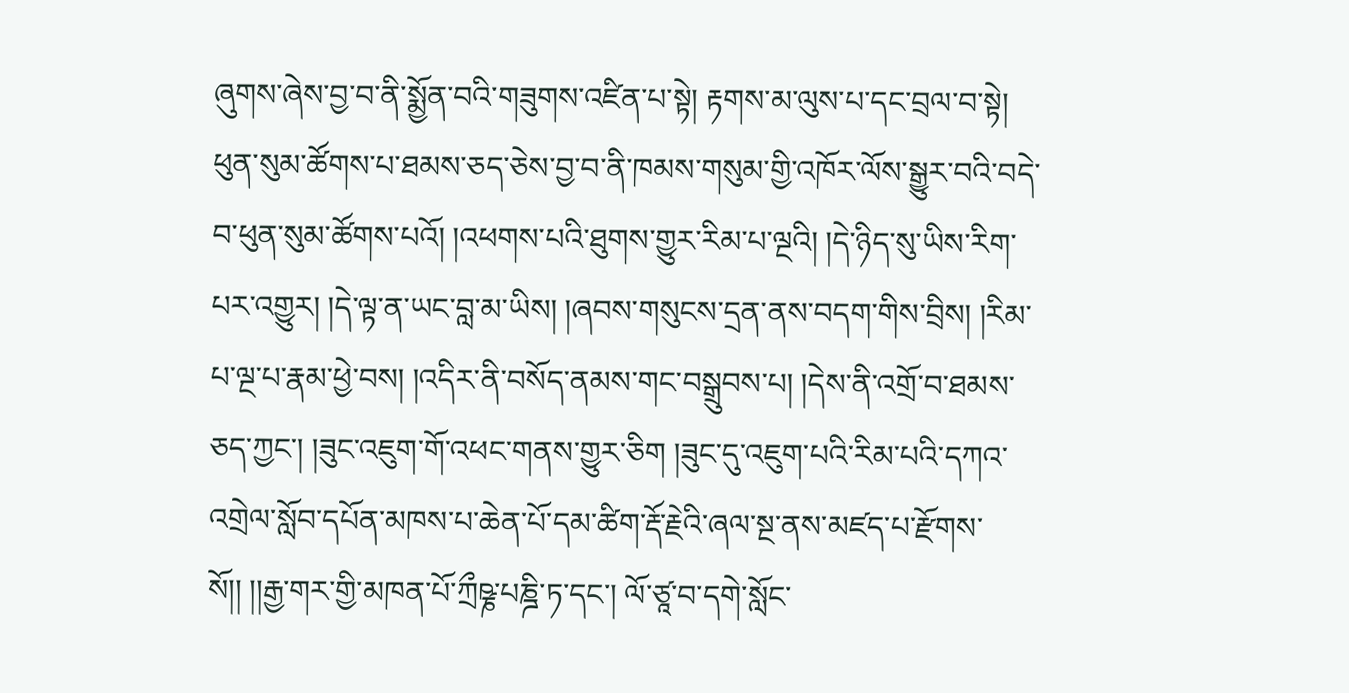ཞུགས་ཞེས་བྱ་བ་ནི་སྨྱོན་བའི་གཟུགས་འཛིན་པ་སྟེ། རྟགས་མ་ལུས་པ་དང་བྲལ་བ་སྟེ། ཕུན་སུམ་ཚོགས་པ་ཐམས་ཅད་ཅེས་བྱ་བ་ནི་ཁམས་གསུམ་གྱི་འཁོར་ལོས་སྒྱུར་བའི་བདེ་བ་ཕུན་སུམ་ཚོགས་པའོ། །འཕགས་པའི་ཐུགས་གྱུར་རིམ་པ་ལྔའི། །དེ་ཉིད་སུ་ཡིས་རིག་པར་འགྱུར། །དེ་ལྟ་ན་ཡང་བླ་མ་ཡིས། །ཞབས་གསུངས་དྲན་ནས་བདག་གིས་བྲིས། །རིམ་པ་ལྔ་པ་རྣམ་ཕྱེ་བས། །འདིར་ནི་བསོད་ནམས་གང་བསྒྲུབས་པ། །དེས་ནི་འགྲོ་བ་ཐམས་ཅད་ཀྱང་། །ཟུང་འཇུག་གོ་འཕང་གནས་གྱུར་ཅིག །ཟུང་དུ་འཇུག་པའི་རིམ་པའི་དཀའ་འགྲེལ་སློབ་དཔོན་མཁས་པ་ཆེན་པོ་དམ་ཚིག་རྡོ་རྗེའི་ཞལ་སྔ་ནས་མཛད་པ་རྫོགས་སོ།། །།རྒྱ་གར་གྱི་མཁན་པོ་ཀྲྀཥྞ་པཎྜི་ཏ་དང་། ལོ་ཙཱ་བ་དགེ་སློང་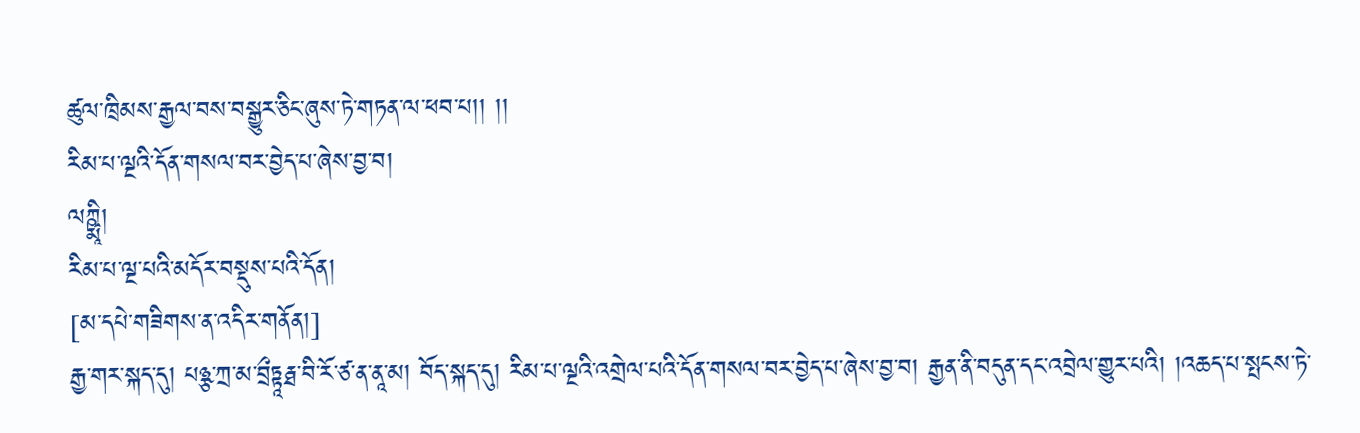ཚུལ་ཁྲིམས་རྒྱལ་བས་བསྒྱུར་ཅིང་ཞུས་ཏེ་གཏན་ལ་ཕབ་པ།། །།
རིམ་པ་ལྔའི་དོན་གསལ་བར་བྱེད་པ་ཞེས་བྱ་བ།
ལཀྵྨཱི།
རིམ་པ་ལྔ་པའི་མདོར་བསྡུས་པའི་དོན།
[མ་དཔེ་གཟིགས་ན་འདིར་གནོན།]
རྒྱ་གར་སྐད་དུ། པཉྩ་ཀྲ་མ་བྲྀཏྟཱརྠ་བི་རོ་ཙ་ན་ནཱ་མ། བོད་སྐད་དུ། རིམ་པ་ལྔའི་འགྲེལ་པའི་དོན་གསལ་བར་བྱེད་པ་ཞེས་བྱ་བ། རྒྱན་ནི་བདུན་དང་འབྲེལ་གྱུར་པའི། །འཆད་པ་སྤངས་ཏེ་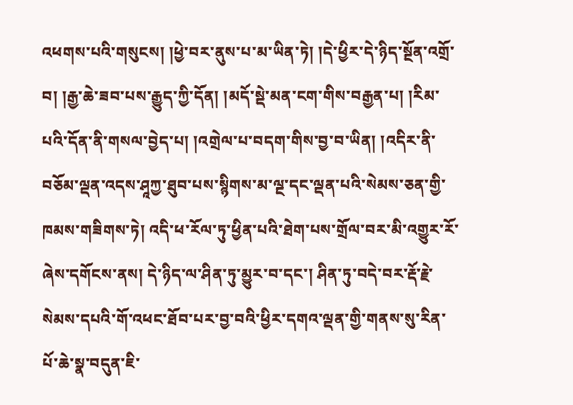འཕགས་པའི་གསུངས། །ཕྱེ་བར་ནུས་པ་མ་ཡིན་ཏེ། །དེ་ཕྱིར་དེ་ཉིད་སྔོན་འགྲོ་བ། །རྒྱ་ཆེ་ཟབ་པས་རྒྱུད་ཀྱི་དོན། །མདོ་སྡེ་མན་ངག་གིས་བརྒྱན་པ། །རིམ་པའི་དོན་ནི་གསལ་བྱེད་པ། །འགྲེལ་པ་བདག་གིས་བྱ་བ་ཡིན། །འདིར་ནི་བཅོམ་ལྡན་འདས་ཤཱཀྱ་ཐུབ་པས་སྙིགས་མ་ལྔ་དང་ལྡན་པའི་སེམས་ཅན་གྱི་ཁམས་གཟིགས་ཏེ། འདི་ཕ་རོལ་ཏུ་ཕྱིན་པའི་ཐེག་པས་གྲོལ་བར་མི་འགྱུར་རོ་ཞེས་དགོངས་ནས། དེ་ཉིད་ལ་ཤིན་ཏུ་མྱུར་བ་དང་། ཤིན་ཏུ་བདེ་བར་རྡོ་རྗེ་སེམས་དཔའི་གོ་འཕང་ཐོབ་པར་བྱ་བའི་ཕྱིར་དགའ་ལྡན་གྱི་གནས་སུ་རིན་པོ་ཆེ་སྣ་བདུན་ཇི་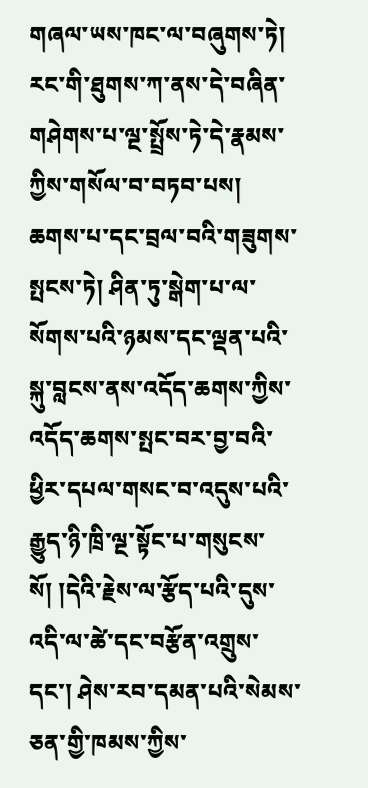གཞལ་ཡས་ཁང་ལ་བཞུགས་ཏེ། རང་གི་ཐུགས་ཀ་ནས་དེ་བཞིན་གཤེགས་པ་ལྔ་སྤྲོས་ཏེ་དེ་རྣམས་ཀྱིས་གསོལ་བ་བཏབ་པས། ཆགས་པ་དང་བྲལ་བའི་གཟུགས་སྤངས་ཏེ། ཤིན་ཏུ་སྒེག་པ་ལ་སོགས་པའི་ཉམས་དང་ལྡན་པའི་སྐུ་བླངས་ནས་འདོད་ཆགས་ཀྱིས་འདོད་ཆགས་སྤང་བར་བྱ་བའི་ཕྱིར་དཔལ་གསང་བ་འདུས་པའི་རྒྱུད་ཉི་ཁྲི་ལྔ་སྟོང་པ་གསུངས་སོ། །དེའི་རྗེས་ལ་རྩོད་པའི་དུས་འདི་ལ་ཚེ་དང་བརྩོན་འགྲུས་དང་། ཤེས་རབ་དམན་པའི་སེམས་ཅན་གྱི་ཁམས་ཀྱིས་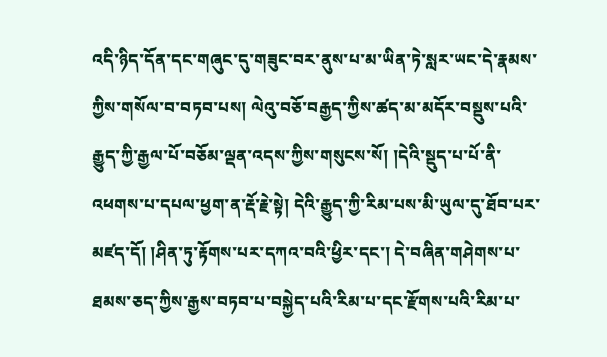འདི་ཉིད་དོན་དང་གཞུང་དུ་གཟུང་བར་ནུས་པ་མ་ཡིན་ཏེ་སླར་ཡང་དེ་རྣམས་ཀྱིས་གསོལ་བ་བཏབ་པས། ལེའུ་བཅོ་བརྒྱད་ཀྱིས་ཚད་མ་མདོར་བསྡུས་པའི་རྒྱུད་ཀྱི་རྒྱལ་པོ་བཅོམ་ལྡན་འདས་ཀྱིས་གསུངས་སོ། །དེའི་སྡུད་པ་པོ་ནི་འཕགས་པ་དཔལ་ཕྱག་ན་རྡོ་རྗེ་སྟེ། དེའི་རྒྱུད་ཀྱི་རིམ་པས་མི་ཡུལ་དུ་ཐོབ་པར་མཛད་དོ། །ཤིན་ཏུ་རྟོགས་པར་དཀའ་བའི་ཕྱིར་དང་། དེ་བཞིན་གཤེགས་པ་ཐམས་ཅད་ཀྱིས་རྒྱས་བཏབ་པ་བསྐྱེད་པའི་རིམ་པ་དང་རྫོགས་པའི་རིམ་པ་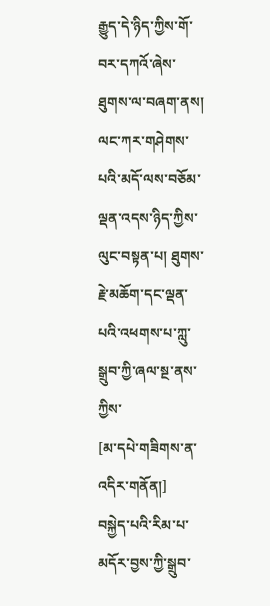རྒྱུད་དེ་ཉིད་ཀྱིས་གོ་བར་དཀའོ་ཞེས་ཐུགས་ལ་བཞག་ནས། ལང་ཀར་གཤེགས་པའི་མདོ་ལས་བཅོམ་ལྡན་འདས་ཉིད་ཀྱིས་ལུང་བསྟན་པ། ཐུགས་རྗེ་མཆོག་དང་ལྡན་པའི་འཕགས་པ་ཀླུ་སྒྲུབ་ཀྱི་ཞལ་སྔ་ནས་ཀྱིས་
[མ་དཔེ་གཟིགས་ན་འདིར་གནོན།]
བསྐྱེད་པའི་རིམ་པ་མདོར་བྱས་ཀྱི་སྒྲུབ་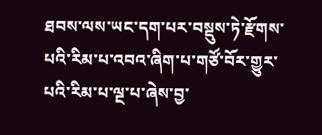ཐབས་ལས་ཡང་དག་པར་བསྡུས་ཏེ་རྫོགས་པའི་རིམ་པ་འབའ་ཞིག་པ་གཙོ་བོར་གྱུར་པའི་རིམ་པ་ལྔ་པ་ཞེས་བྱ་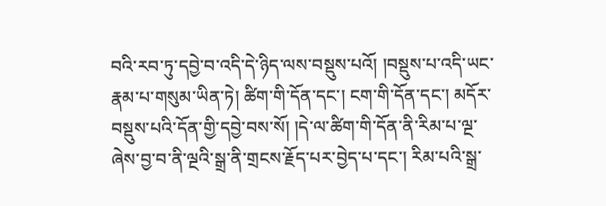བའི་རབ་ཏུ་དབྱེ་བ་འདི་དེ་ཉིད་ལས་བསྡུས་པའོ། །བསྡུས་པ་འདི་ཡང་རྣམ་པ་གསུམ་ཡིན་ཏེ། ཚིག་གི་དོན་དང་། ངག་གི་དོན་དང་། མདོར་བསྡུས་པའི་དོན་གྱི་དབྱེ་བས་སོ། །དེ་ལ་ཚིག་གི་དོན་ནི་རིམ་པ་ལྔ་ཞེས་བྱ་བ་ནི་ལྔའི་སྒྲ་ནི་གྲངས་རྗོད་པར་བྱེད་པ་དང་། རིམ་པའི་སྒྲ་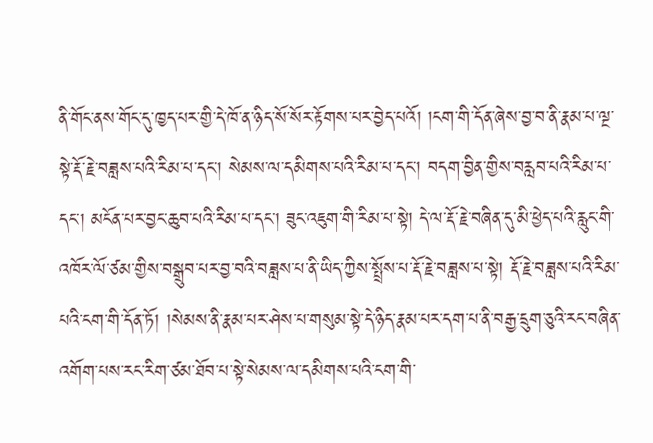ནི་གོང་ནས་གོང་དུ་ཁྱད་པར་གྱི་དེ་ཁོ་ན་ཉིད་སོ་སོར་རྟོགས་པར་བྱེད་པའོ། །ངག་གི་དོན་ཞེས་བྱ་བ་ནི་རྣམ་པ་ལྔ་སྟེ་རྡོ་རྗེ་བཟླས་པའི་རིམ་པ་དང་། སེམས་ལ་དམིགས་པའི་རིམ་པ་དང་། བདག་བྱིན་གྱིས་བརླབ་པའི་རིམ་པ་དང་། མངོན་པར་བྱང་ཆུབ་པའི་རིམ་པ་དང་། ཟུང་འཇུག་གི་རིམ་པ་སྟེ། དེ་ལ་རྡོ་རྗེ་བཞིན་དུ་མི་ཕྱེད་པའི་རླུང་གི་འཁོར་ལོ་ཙམ་གྱིས་བསྒྲུབ་པར་བྱ་བའི་བཟླས་པ་ནི་ཡིད་ཀྱིས་སྤྲོས་པ་རྡོ་རྗེ་བཟླས་པ་སྟེ། རྡོ་རྗེ་བཟླས་པའི་རིམ་པའི་ངག་གི་དོན་ཏོ། །སེམས་ནི་རྣམ་པར་ཤེས་པ་གསུམ་སྟེ་དེ་ཉིད་རྣམ་པར་དག་པ་ནི་བརྒྱ་དྲུག་ཅུའི་རང་བཞིན་འགོག་པས་རང་རིག་ཙམ་ཐོབ་པ་སྟེ་སེམས་ལ་དམིགས་པའི་ངག་གི་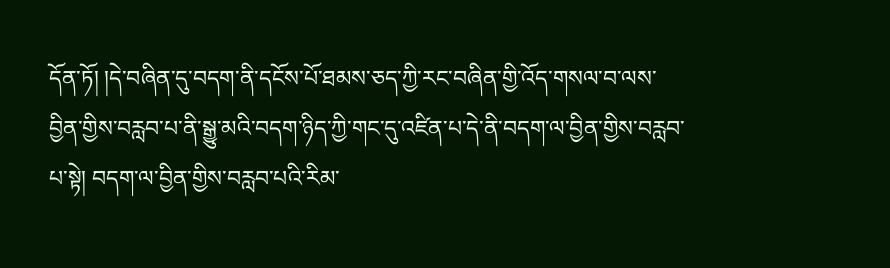དོན་ཏོ། །དེ་བཞིན་དུ་བདག་ནི་དངོས་པོ་ཐམས་ཅད་ཀྱི་རང་བཞིན་གྱི་འོད་གསལ་བ་ལས་བྱིན་གྱིས་བརླབ་པ་ནི་སྒྱུ་མའི་བདག་ཉིད་ཀྱི་གང་དུ་འཛིན་པ་དེ་ནི་བདག་ལ་བྱིན་གྱིས་བརླབ་པ་སྟེ། བདག་ལ་བྱིན་གྱིས་བརླབ་པའི་རིམ་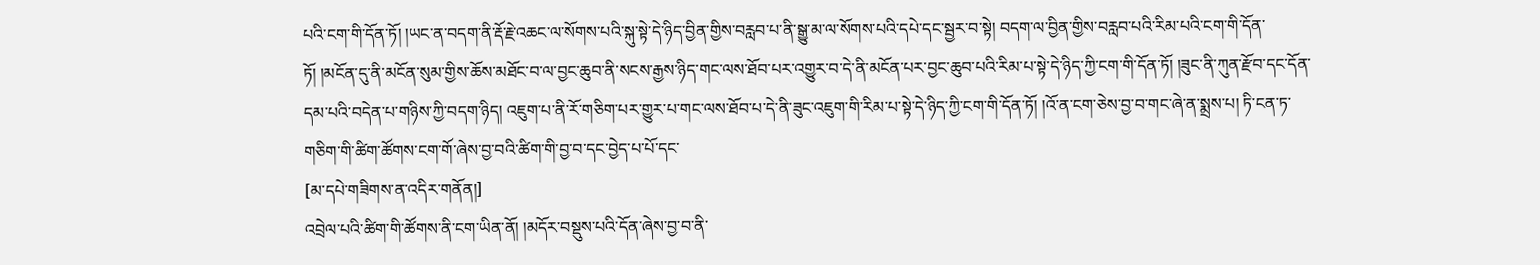པའི་ངག་གི་དོན་ཏོ། །ཡང་ན་བདག་ནི་རྡོ་རྗེ་འཆང་ལ་སོགས་པའི་སྐུ་སྟེ་དེ་ཉིད་བྱིན་གྱིས་བརླབ་པ་ནི་སྒྱུ་མ་ལ་སོགས་པའི་དཔེ་དང་སྦྱར་བ་སྟེ། བདག་ལ་བྱིན་གྱིས་བརླབ་པའི་རིམ་པའི་ངག་གི་དོན་ཏོ། །མངོན་དུ་ནི་མངོན་སུམ་གྱིས་ཆོས་མཐོང་བ་ལ་བྱང་ཆུབ་ནི་སངས་རྒྱས་ཉིད་གང་ལས་ཐོབ་པར་འགྱུར་བ་དེ་ནི་མངོན་པར་བྱང་ཆུབ་པའི་རིམ་པ་སྟེ་དེ་ཉིད་ཀྱི་ངག་གི་དོན་ཏོ། །ཟུང་ནི་ཀུན་རྫོབ་དང་དོན་དམ་པའི་བདེན་པ་གཉིས་ཀྱི་བདག་ཉིད། འཇུག་པ་ནི་རོ་གཅིག་པར་གྱུར་པ་གང་ལས་ཐོབ་པ་དེ་ནི་ཟུང་འཇུག་གི་རིམ་པ་སྟེ་དེ་ཉིད་ཀྱི་ངག་གི་དོན་ཏོ། །འོ་ན་ངག་ཅེས་བྱ་བ་གང་ཞེ་ན་སྨྲས་པ། ཏི་ངན་ཏ་གཅིག་གི་ཚིག་ཚོགས་ངག་གོ་ཞེས་བྱ་བའི་ཚིག་གི་བྱ་བ་དང་བྱེད་པ་པོ་དང་
[མ་དཔེ་གཟིགས་ན་འདིར་གནོན།]
འབྲེལ་པའི་ཚིག་གི་ཚོགས་ནི་ངག་ཡིན་ནོ། །མདོར་བསྡུས་པའི་དོན་ཞེས་བྱ་བ་ནི་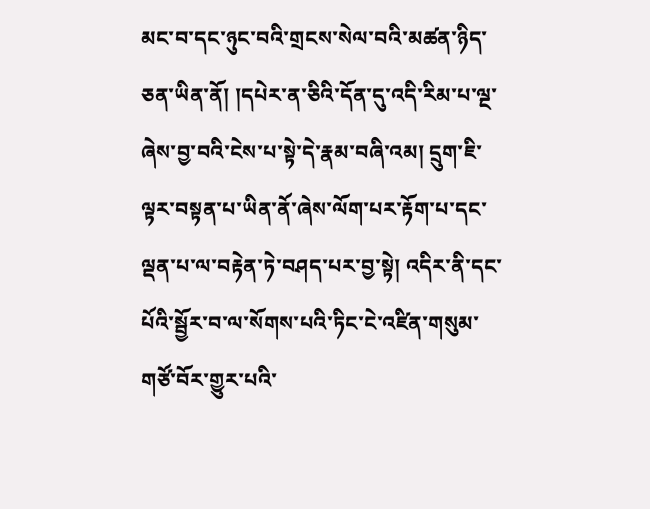མང་བ་དང་ཉུང་བའི་གྲངས་སེལ་བའི་མཚན་ཉིད་ཅན་ཡིན་ནོ། །དཔེར་ན་ཅིའི་དོན་དུ་འདི་རིམ་པ་ལྔ་ཞེས་བྱ་བའི་ངེས་པ་སྟེ་དེ་རྣམ་བཞི་འམ། དྲུག་ཇི་ལྟར་བསྟན་པ་ཡིན་ནོ་ཞེས་ལོག་པར་རྟོག་པ་དང་ལྡན་པ་ལ་བརྟེན་ཏེ་བཤད་པར་བྱ་སྟེ། འདིར་ནི་དང་པོའི་སྦྱོར་བ་ལ་སོགས་པའི་ཏིང་ངེ་འཛིན་གསུམ་གཙོ་བོར་གྱུར་པའི་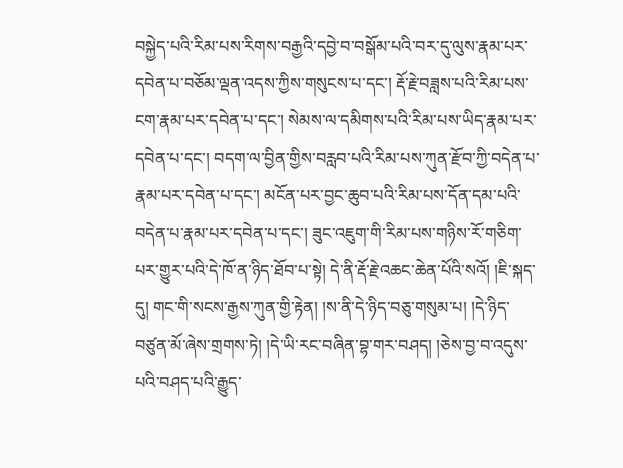བསྐྱེད་པའི་རིམ་པས་རིགས་བརྒྱའི་དབྱེ་བ་བསྒོམ་པའི་བར་དུ་ལུས་རྣམ་པར་དབེན་པ་བཅོམ་ལྡན་འདས་ཀྱིས་གསུངས་པ་དང་། རྡོ་རྗེ་བཟླས་པའི་རིམ་པས་ངག་རྣམ་པར་དབེན་པ་དང་། སེམས་ལ་དམིགས་པའི་རིམ་པས་ཡིད་རྣམ་པར་དབེན་པ་དང་། བདག་ལ་བྱིན་གྱིས་བརླབ་པའི་རིམ་པས་ཀུན་རྫོབ་ཀྱི་བདེན་པ་རྣམ་པར་དབེན་པ་དང་། མངོན་པར་བྱང་ཆུབ་པའི་རིམ་པས་དོན་དམ་པའི་བདེན་པ་རྣམ་པར་དབེན་པ་དང་། ཟུང་འཇུག་གི་རིམ་པས་གཉིས་རོ་གཅིག་པར་གྱུར་པའི་དེ་ཁོ་ན་ཉིད་ཐོབ་པ་སྟེ། དེ་ནི་རྡོ་རྗེ་འཆང་ཆེན་པོའི་སའོ། །ཇི་སྐད་དུ། གང་གི་སངས་རྒྱས་ཀུན་གྱི་རྟེན། །ས་ནི་དེ་ཉིད་བཅུ་གསུམ་པ། །དེ་ཉིད་བཙུན་མོ་ཞེས་གྲགས་ཏེ། །དེ་ཡི་རང་བཞིན་བྷ་གར་བཤད། །ཅེས་བྱ་བ་འདུས་པའི་བཤད་པའི་རྒྱུད་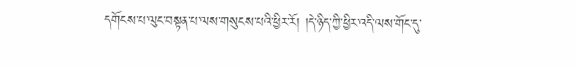དགོངས་པ་ལུང་བསྟན་པ་ལས་གསུངས་པའི་ཕྱིར་རོ། །དེ་ཉིད་ཀྱི་ཕྱིར་འདི་ལས་གོང་དུ་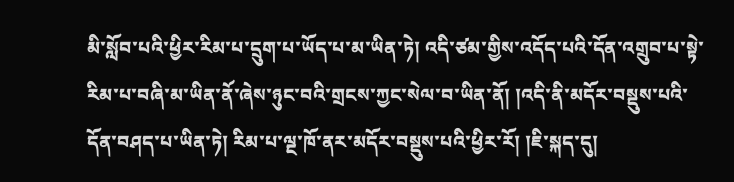མི་སློབ་པའི་ཕྱིར་རིམ་པ་དྲུག་པ་ཡོད་པ་མ་ཡིན་ཏེ། འདི་ཙམ་གྱིས་འདོད་པའི་དོན་འགྲུབ་པ་སྟེ་རིམ་པ་བཞི་མ་ཡིན་ནོ་ཞེས་ཉུང་བའི་གྲངས་ཀྱང་སེལ་བ་ཡིན་ནོ། །འདི་ནི་མདོར་བསྡུས་པའི་དོན་བཤད་པ་ཡིན་ཏེ། རིམ་པ་ལྔ་ཁོ་ནར་མདོར་བསྡུས་པའི་ཕྱིར་རོ། །ཇི་སྐད་དུ།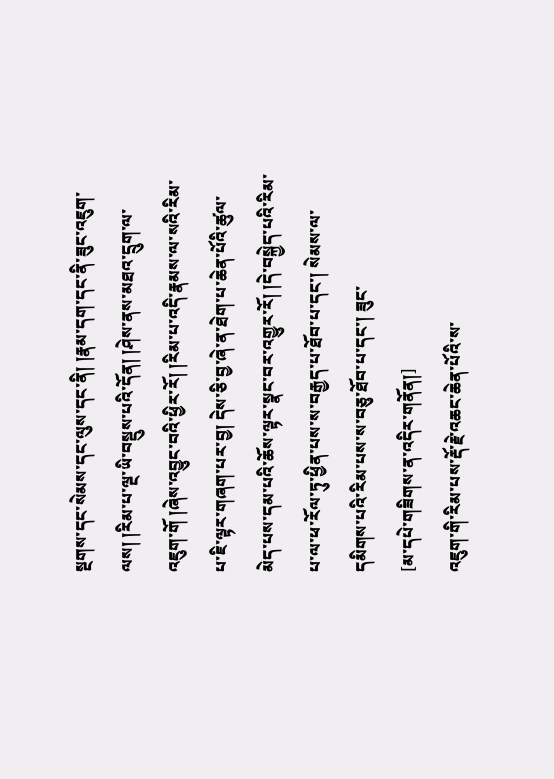སྔགས་དང་སེམས་དང་ལུས་དང་ནི། །རྣམ་དག་དང་ནི་ཟུང་འཇུག་ལས། །རིམ་པ་ལྔ་ཡི་བསྡུས་པའི་དོན། །ཤེས་ནས་མཐའ་དྲུག་ལ་འཇུག་གོ །ཞེས་འབྱུང་བའི་ཕྱིར་རོ། །རིམ་པ་འདི་རྣམས་ལ་སའི་རིམ་པ་ཇི་ལྟར་གཞག་པར་བྱ། དེས་ཅི་བྱ་ཞེ་ན་ཐེག་པ་ཆེན་པོའི་ཚུལ་མེད་པས་དམ་པའི་ཆོས་ལྟར་སྣང་བར་འགྱུར་རོ། །དེ་བསྐྱེད་པའི་རིམ་པ་ལ་ཕ་རོལ་ཏུ་ཕྱིན་པས་ས་བརྒྱད་པ་ཐོབ་པ་དང་། སེམས་ལ་དམིགས་པའི་རིམ་པས་ས་བཅུ་ཐོབ་པ་དང་། ཟུང་
[མ་དཔེ་གཟིགས་ན་འདིར་གནོན།]
འཇུག་གི་རིམ་པས་རྡོ་རྗེ་འཆང་ཆེན་པོའི་ས་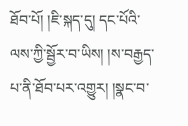ཐོབ་པོ། །ཇི་སྐད་དུ། དང་པོའི་ལས་ཀྱི་སྦྱོར་བ་ཡིས། །ས་བརྒྱད་པ་ནི་ཐོབ་པར་འགྱུར། །སྣང་བ་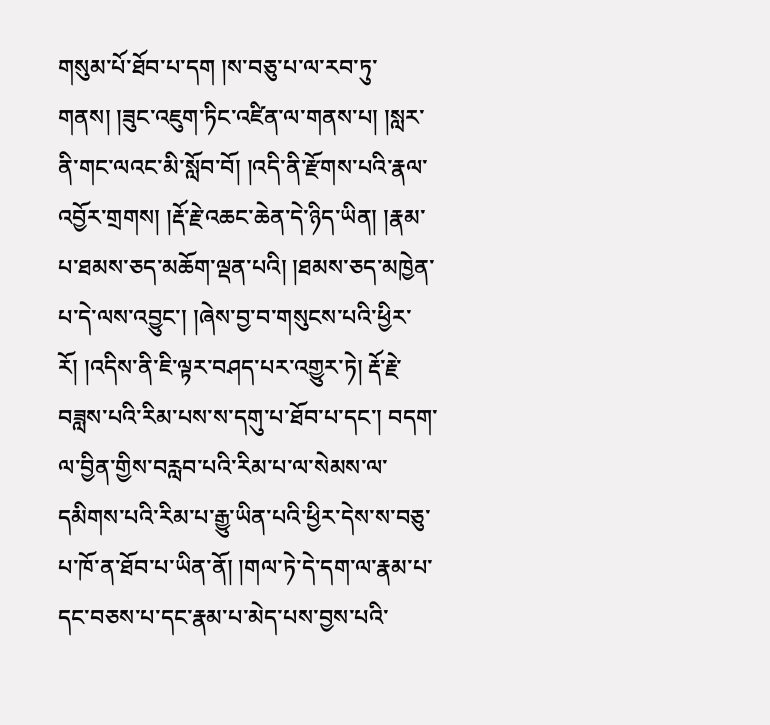གསུམ་པོ་ཐོབ་པ་དག །ས་བཅུ་པ་ལ་རབ་ཏུ་གནས། །ཟུང་འཇུག་ཏིང་འཛིན་ལ་གནས་པ། །སླར་ནི་གང་ལའང་མི་སློབ་བོ། །འདི་ནི་རྫོགས་པའི་རྣལ་འབྱོར་གྲགས། །རྡོ་རྗེ་འཆང་ཆེན་དེ་ཉིད་ཡིན། །རྣམ་པ་ཐམས་ཅད་མཆོག་ལྡན་པའི། །ཐམས་ཅད་མཁྱེན་པ་དེ་ལས་འབྱུང་། །ཞེས་བྱ་བ་གསུངས་པའི་ཕྱིར་རོ། །འདིས་ནི་ཇི་ལྟར་བཤད་པར་འགྱུར་ཏེ། རྡོ་རྗེ་བཟླས་པའི་རིམ་པས་ས་དགུ་པ་ཐོབ་པ་དང་། བདག་ལ་བྱིན་གྱིས་བརླབ་པའི་རིམ་པ་ལ་སེམས་ལ་དམིགས་པའི་རིམ་པ་རྒྱུ་ཡིན་པའི་ཕྱིར་དེས་ས་བཅུ་པ་ཁོ་ན་ཐོབ་པ་ཡིན་ནོ། །གལ་ཏེ་དེ་དག་ལ་རྣམ་པ་དང་བཅས་པ་དང་རྣམ་པ་མེད་པས་བྱས་པའི་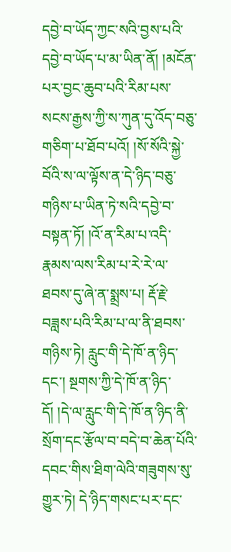དབྱེ་བ་ཡོད་ཀྱང་སའི་བྱས་པའི་དབྱེ་བ་ཡོད་པ་མ་ཡིན་ནོ། །མངོན་པར་བྱང་ཆུབ་པའི་རིམ་པས་སངས་རྒྱས་ཀྱི་ས་ཀུན་དུ་འོད་བཅུ་གཅིག་པ་ཐོབ་པའོ། །སོ་སོའི་སྐྱེ་བོའི་ས་ལ་ལྟོས་ན་དེ་ཉིད་བཅུ་གཉིས་པ་ཡིན་ཏེ་སའི་དབྱེ་བ་བསྟན་ཏོ། །འོ་ན་རིམ་པ་འདི་རྣམས་ལས་རིམ་པ་རེ་རེ་ལ་ཐབས་དུ་ཞེ་ན་སྨྲས་པ། རྡོ་རྗེ་བཟླས་པའི་རིམ་པ་ལ་ནི་ཐབས་གཉིས་ཏེ། རླུང་གི་དེ་ཁོ་ན་ཉིད་དང་། སྔགས་ཀྱི་དེ་ཁོ་ན་ཉིད་དོ། །དེ་ལ་རླུང་གི་དེ་ཁོ་ན་ཉིད་ནི་སྲོག་དང་རྩོལ་བ་བདེ་བ་ཆེན་པོའི་དབང་གིས་ཐིག་ལེའི་གཟུགས་སུ་གྱུར་ཏེ། དེ་ཉིད་གསང་པར་དང་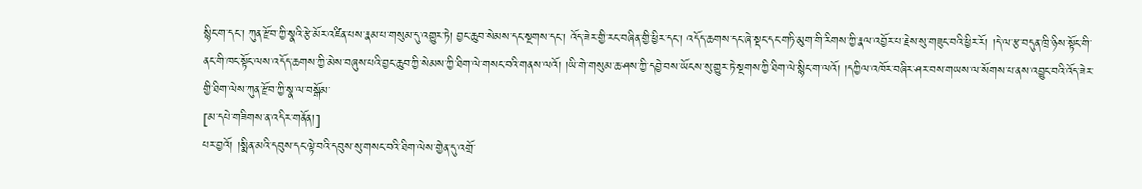སྙིང་ག་དང་། ཀུན་རྫོབ་ཀྱི་སྣའི་རྩེ་མོར་འཛིན་པས་རྣམ་པ་གསུམ་དུ་འགྱུར་ཏེ། བྱང་ཆུབ་སེམས་དང་སྔགས་དང་། འོད་ཟེར་གྱི་རང་བཞིན་གྱི་ཕྱིར་དང་། འདོད་ཆགས་དང་ཞེ་སྡང་དང་གཏི་མུག་གི་རིགས་ཀྱི་རྣལ་འབྱོར་པ་རྗེས་སུ་གཟུང་བའི་ཕྱིར་རོ། །དེ་ལ་རྩ་བདུན་ཁྲི་ཉིས་སྟོང་གི་ནང་གི་ཁང་སྟོང་ལས་འདོད་ཆགས་ཀྱི་མེས་བཞུས་པའི་བྱང་ཆུབ་ཀྱི་སེམས་ཀྱི་ཐིག་ལེ་གསང་བའི་གནས་ལའོ། །ཡི་གེ་གསུམ་ཆ་ཤས་ཀྱི་དབྱེ་བས་ཡོངས་སུ་གྱུར་ཏེ་སྔགས་ཀྱི་ཐིག་ལེ་སྙིང་ག་ལའོ། །དཀྱིལ་འཁོར་བཞིར་ཤར་བས་གཡས་ལ་སོགས་པ་ནས་འབྱུང་བའི་འོད་ཟེར་གྱི་ཐིག་ལེས་ཀུན་རྫོབ་ཀྱི་སྣ་ལ་བསྒོམ་
[མ་དཔེ་གཟིགས་ན་འདིར་གནོན།]
པར་བྱའོ། །སྨིན་མའི་དབུས་དང་ལྟེ་བའི་དབུས་སུ་གསང་བའི་ཐིག་ལེས་གྱེན་དུ་འགྲོ་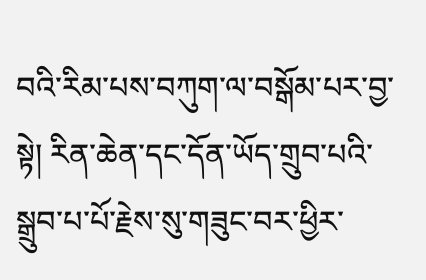བའི་རིམ་པས་བཀུག་ལ་བསྒོམ་པར་བྱ་སྟེ། རིན་ཆེན་དང་དོན་ཡོད་གྲུབ་པའི་སྒྲུབ་པ་པོ་རྗེས་སུ་གཟུང་བར་ཕྱིར་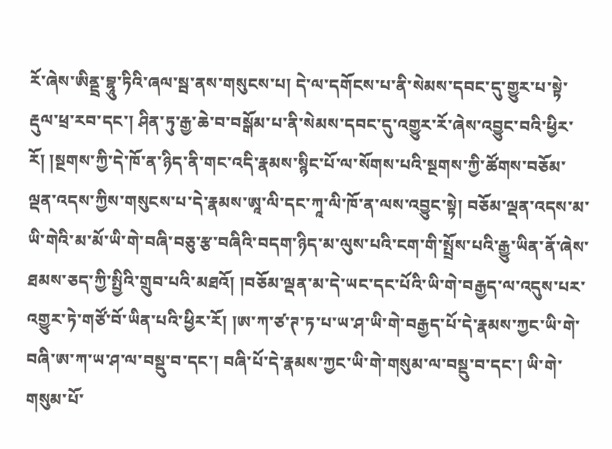རོ་ཞེས་ཨིནྡྲ་བྷཱུ་ཏིའི་ཞལ་སྦ་ནས་གསུངས་པ། དེ་ལ་དགོངས་པ་ནི་སེམས་དབང་དུ་གྱུར་པ་སྟེ་རྡུལ་ཕྲ་རབ་དང་། ཤིན་ཏུ་རྒྱ་ཆེ་བ་བསྒོམ་པ་ནི་སེམས་དབང་དུ་འགྱུར་རོ་ཞེས་འབྱུང་བའི་ཕྱིར་རོ། །སྔགས་ཀྱི་དེ་ཁོ་ན་ཉིད་ནི་གང་འདི་རྣམས་སྙིང་པོ་ལ་སོགས་པའི་སྔགས་ཀྱི་ཚོགས་བཅོམ་ལྡན་འདས་ཀྱིས་གསུངས་པ་དེ་རྣམས་ཨཱ་ལི་དང་ཀཱ་ལི་ཁོ་ན་ལས་འབྱུང་སྟེ། བཅོམ་ལྡན་འདས་མ་ཡི་གེའི་མ་མོ་ཡི་གེ་བཞི་བཅུ་རྩ་བཞིའི་བདག་ཉིད་མ་ལུས་པའི་ངག་གི་སྤྲོས་པའི་རྒྱུ་ཡིན་ནོ་ཞེས་ཐམས་ཅད་ཀྱི་སྤྱིའི་གྲུབ་པའི་མཐའོ། །བཅོམ་ལྡན་མ་དེ་ཡང་དང་པོའི་ཡི་གེ་བརྒྱད་ལ་འདུས་པར་འགྱུར་ཏེ་གཙོ་བོ་ཡིན་པའི་ཕྱིར་རོ། །ཨ་ཀ་ཙ་ཊ་ཏ་པ་ཡ་ཤ་ཡི་གེ་བརྒྱད་པོ་དེ་རྣམས་ཀྱང་ཡི་གེ་བཞི་ཨ་ཀ་ཡ་ཤ་ལ་བསྡུ་བ་དང་། བཞི་པོ་དེ་རྣམས་ཀྱང་ཡི་གེ་གསུམ་ལ་བསྡུ་བ་དང་། ཡི་གེ་གསུམ་པོ་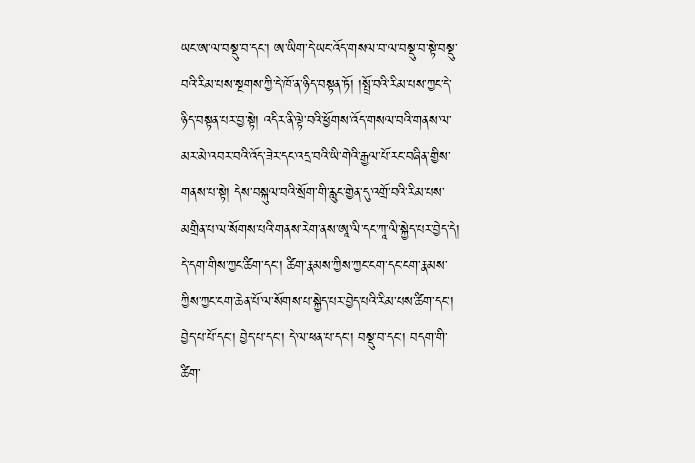ཡང་ཨ་ལ་བསྡུ་བ་དང་། ཨ་ཡིག་དེ་ཡང་འོད་གསལ་བ་ལ་བསྡུ་བ་སྟེ་བསྡུ་བའི་རིམ་པས་སྔགས་ཀྱི་དེ་ཁོ་ན་ཉིད་བསྟན་ཏོ། །སྤྲོ་བའི་རིམ་པས་ཀྱང་དེ་ཉིད་བསྟན་པར་བྱ་སྟེ། འདིར་ནི་ལྟེ་བའི་ཕྱོགས་འོད་གསལ་བའི་གནས་ལ་མར་མེ་འབར་བའི་འོད་ཟེར་དང་འདྲ་བའི་ཡི་གེའི་རྒྱལ་པོ་རང་བཞིན་གྱིས་གནས་པ་སྟེ། དེས་བསྐུལ་བའི་སྲོག་གི་རླུང་གྱེན་དུ་འགྲོ་བའི་རིམ་པས་མགྲིན་པ་ལ་སོགས་པའི་གནས་རེག་ནས་ཨཱ་ལི་དང་ཀཱ་ལི་སྐྱེད་པར་བྱེད་དེ། དེ་དག་གིས་ཀྱང་ཚིག་དང་། ཚིག་རྣམས་ཀྱིས་ཀྱང་ངག་དང་ངག་རྣམས་ཀྱིས་ཀྱང་ངག་ཆེན་པོ་ལ་སོགས་པ་སྐྱེད་པར་བྱེད་པའི་རིམ་པས་ཚིག་དང་། བྱེད་པ་པོ་དང་། བྱེད་པ་དང་། དེ་ལ་ཕན་པ་དང་། བསྡུ་བ་དང་། བདག་གི་ཚིག་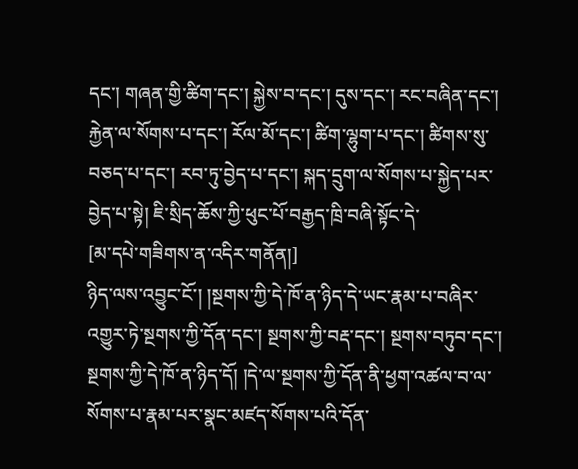དང་། གཞན་གྱི་ཚིག་དང་། སྐྱེས་བ་དང་། དུས་དང་། རང་བཞིན་དང་། རྐྱེན་ལ་སོགས་པ་དང་། རོལ་མོ་དང་། ཚིག་ལྷུག་པ་དང་། ཚིགས་སུ་བཅད་པ་དང་། རབ་ཏུ་བྱེད་པ་དང་། སྐད་དྲུག་ལ་སོགས་པ་སྐྱེད་པར་བྱེད་པ་སྟེ། ཇི་སྲིད་ཆོས་ཀྱི་ཕུང་པོ་བརྒྱད་ཁྲི་བཞི་སྟོང་དེ་
[མ་དཔེ་གཟིགས་ན་འདིར་གནོན།]
ཉིད་ལས་འབྱུང་ངོ་། །སྔགས་ཀྱི་དེ་ཁོ་ན་ཉིད་དེ་ཡང་རྣམ་པ་བཞིར་འགྱུར་ཏེ་སྔགས་ཀྱི་དོན་དང་། སྔགས་ཀྱི་བརྡ་དང་། སྔགས་བཏུབ་དང་། སྔགས་ཀྱི་དེ་ཁོ་ན་ཉིད་དོ། །དེ་ལ་སྔགས་ཀྱི་དོན་ནི་ཕྱག་འཚལ་བ་ལ་སོགས་པ་རྣམ་པར་སྣང་མཛད་སོགས་པའི་དོན་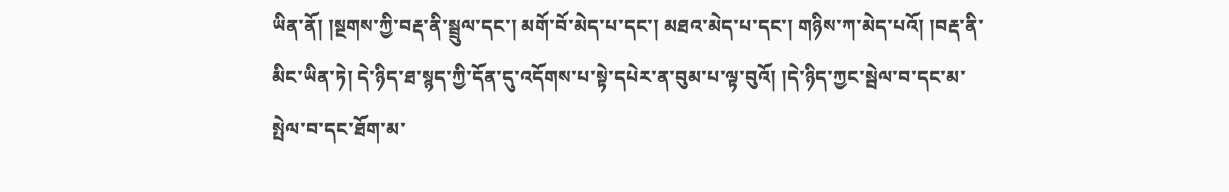ཡིན་ནོ། །སྔགས་ཀྱི་བརྡ་ནི་སྦྲུལ་དང་། མགོ་བོ་མེད་པ་དང་། མཐའ་མེད་པ་དང་། གཉིས་ཀ་མེད་པའོ། །བརྡ་ནི་མིང་ཡིན་ཏེ། དེ་ཉིད་ཐ་སྙད་ཀྱི་དོན་དུ་འདོགས་པ་སྟེ་དཔེར་ན་བུམ་པ་ལྟ་བུའོ། །དེ་ཉིད་ཀྱང་སྦེལ་བ་དང་མ་སྤེལ་བ་དང་ཐོག་མ་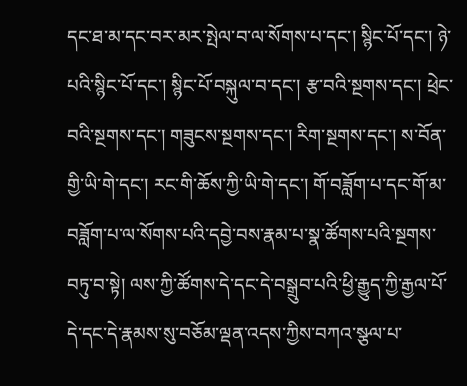དང་ཐ་མ་དང་བར་མར་སྤེལ་བ་ལ་སོགས་པ་དང་། སྙིང་པོ་དང་། ཉེ་པའི་སྙིང་པོ་དང་། སྙིང་པོ་བསྐུལ་བ་དང་། རྩ་བའི་སྔགས་དང་། ཕྲེང་བའི་སྔགས་དང་། གཟུངས་སྔགས་དང་། རིག་སྔགས་དང་། ས་བོན་གྱི་ཡི་གེ་དང་། རང་གི་ཆོས་ཀྱི་ཡི་གེ་དང་། གོ་བཟློག་པ་དང་གོ་མ་བཟློག་པ་ལ་སོགས་པའི་དབྱེ་བས་རྣམ་པ་སྣ་ཚོགས་པའི་སྔགས་བཏུ་བ་སྟེ། ལས་ཀྱི་ཚོགས་དེ་དང་དེ་བསྒྲུབ་པའི་ཕྱི་རྒྱུད་ཀྱི་རྒྱལ་པོ་དེ་དང་དེ་རྣམས་སུ་བཅོམ་ལྡན་འདས་ཀྱིས་བཀའ་སྩལ་པ་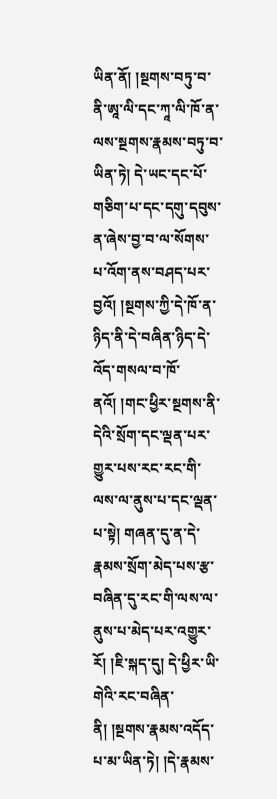ཡིན་ནོ། །སྔགས་བཏུ་བ་ནི་ཨཱ་ལི་དང་ཀཱ་ལི་ཁོ་ན་ལས་སྔགས་རྣམས་བཏུ་བ་ཡིན་ཏེ། དེ་ཡང་དང་པོ་གཅིག་པ་དང་དགུ་དབུས་ན་ཞེས་བྱ་བ་ལ་སོགས་པ་འོག་ནས་བཤད་པར་བྱའོ། །སྔགས་ཀྱི་དེ་ཁོ་ན་ཉིད་ནི་དེ་བཞིན་ཉིད་དེ་འོད་གསལ་བ་ཁོ་ནའོ། །གང་ཕྱིར་སྔགས་ནི་དེའི་སྲོག་དང་ལྡན་པར་གྱུར་པས་རང་རང་གི་ལས་ལ་ནུས་པ་དང་ལྡན་པ་སྟེ། གཞན་དུ་ན་དེ་རྣམས་སྲོག་མེད་པས་རྩ་བཞིན་དུ་རང་གི་ལས་ལ་ནུས་པ་མེད་པར་འགྱུར་རོ། །ཇི་སྐད་དུ། དེ་ཕྱིར་ཡི་གེའི་རང་བཞིན་ནི། །སྔགས་རྣམས་འདོད་པ་མ་ཡིན་ཏེ། །དེ་རྣམས་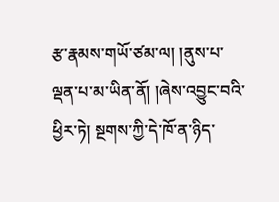རྩ་རྣམས་གཡོ་ཙམ་ལ། །ནུས་པ་ལྡན་པ་མ་ཡིན་ནོ། །ཞེས་འབྱུང་བའི་ཕྱིར་ཏེ། སྔགས་ཀྱི་དེ་ཁོ་ན་ཉིད་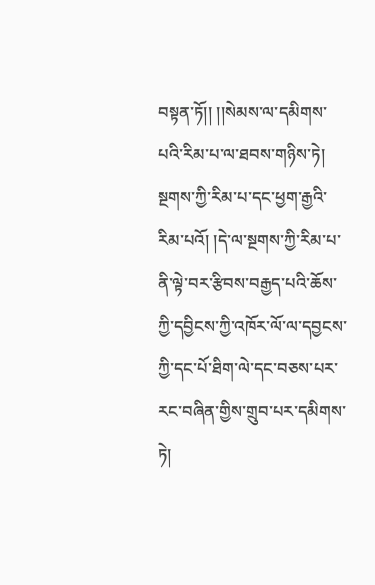བསྟན་ཏོ།། །།སེམས་ལ་དམིགས་པའི་རིམ་པ་ལ་ཐབས་གཉིས་ཏེ། སྔགས་ཀྱི་རིམ་པ་དང་ཕྱག་རྒྱའི་རིམ་པའོ། །དེ་ལ་སྔགས་ཀྱི་རིམ་པ་ནི་ལྟེ་བར་རྩིབས་བརྒྱད་པའི་ཆོས་ཀྱི་དབྱིངས་ཀྱི་འཁོར་ལོ་ལ་དབྱངས་ཀྱི་དང་པོ་ཐིག་ལེ་དང་བཅས་པར་རང་བཞིན་གྱིས་གྲུབ་པར་དམིགས་ཏེ།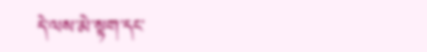དེ་ལས་མེ་སྟག་དང་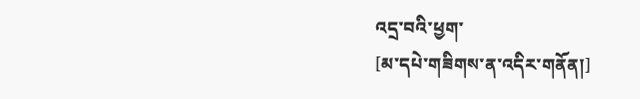འདྲ་བའི་ཕྱག་
[མ་དཔེ་གཟིགས་ན་འདིར་གནོན།]